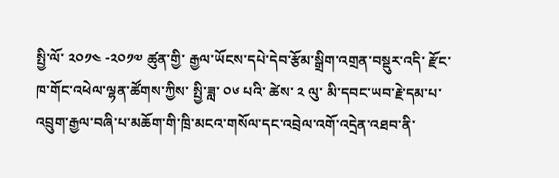སྤྱི་ལོ་ ༢༠༡༤ -༢༠༡༧ ཚུན་གྱི་ རྒྱལ་ཡོངས་དཔེ་དེབ་རྩོམ་སྒྲིག་འགྲན་བསྡུར་འདི་ རྫོང་ཁ་གོང་འཕེལ་ལྷན་ཚོགས་ཀྱིས་ སྤྱི་ཟླ་ ༠༦ པའི་ ཚེས་ ༢ ལུ་ མི་དབང་ཡབ་རྗེ་དམ་པ་ འབྲུག་རྒྱལ་བཞི་པ་མཆོག་གི་ཁྲི་མངའ་གསོལ་དང་འབྲེལ་འགོ་འདྲེན་འཐབ་ནི་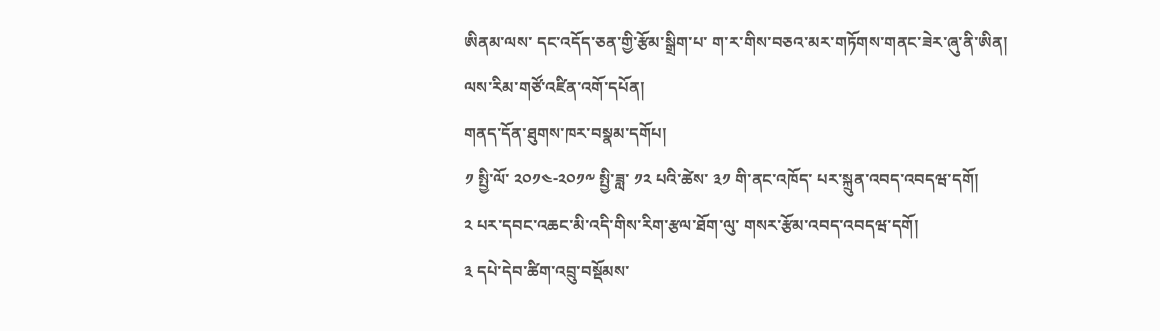ཨིནམ་ལས་ དང་འདོད་ཅན་གྱི་རྩོམ་སྒྲིག་པ་ ག་ར་གིས་བཅའ་མར་གཏོགས་གནང་ཟེར་ཞུ་ནི་ཨིན།
ལས་རིམ་གཙོ་འཛིན་འགོ་དཔོན།
གནད་དོན་ཐུགས་ཁར་བསྣམ་དགོཔ།
༡ སྤྱི་ལོ་ ༢༠༡༤-༢༠༡༸ སྤྱི་ཟླ་ ༡༢ པའི་ཚེས་ ༣༡ གི་ནང་འཁོད་ པར་སྐྲུན་འབད་འབདཝ་དགོ།
༢ པར་དབང་འཆང་མི་འདི་གིས་རིག་རྩལ་ཐོག་ལུ་ གསར་རྩོམ་འབད་འབདཝ་དགོ།
༣ དཔེ་དེབ་ཚིག་འབྲུ་བསྡོམས་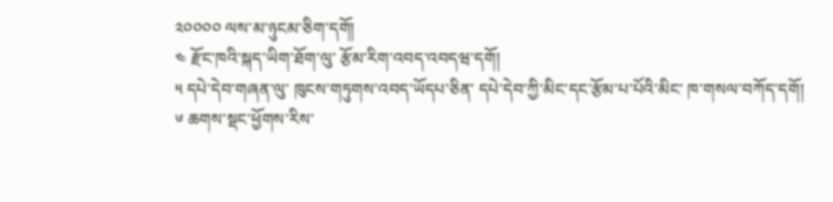༢༠༠༠༠ ལས་མ་ཉུངམ་ཅིག་དགོ།
༤ རྫོང་ཁའི་སྐད་ཡིག་ཐོག་ལུ་ རྩོམ་རིག་འབད་འབདཝ་དགོ།
༥ དཔེ་དེབ་གཞན་ལུ་ ཁུངས་གཏུགས་འབད་ཡོདཔ་ཅིན་ དཔེ་དེབ་ཀྱི་མིང་དང་རྩོམ་པ་པོའི་མིང་ ཁ་གསལ་བཀོད་དགོ།
༦ ཆགས་སྡང་ཕྱོགས་རིས་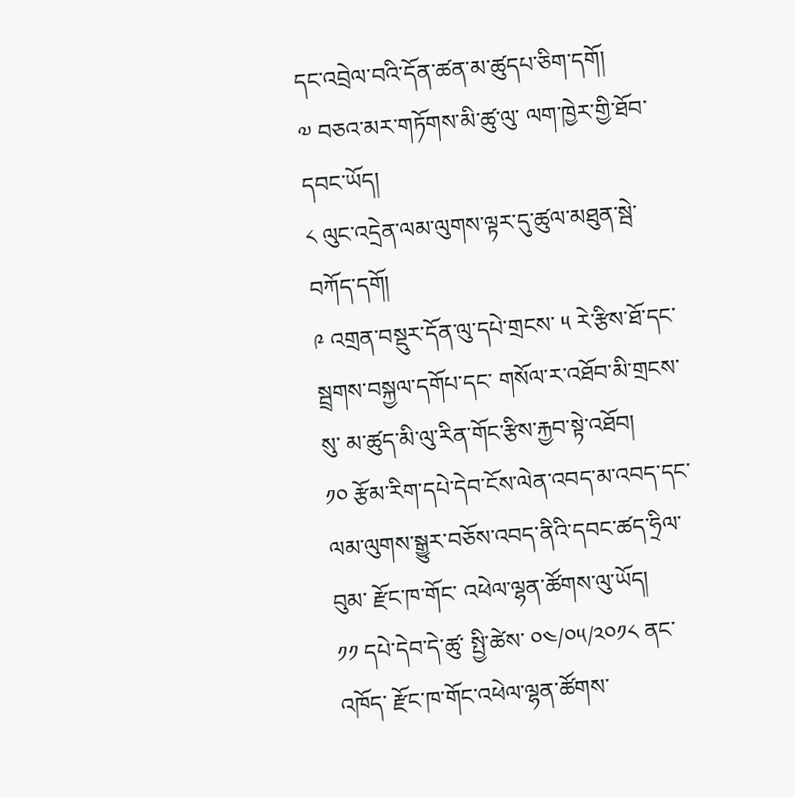དང་འབྲེལ་བའི་དོན་ཚན་མ་ཚུདཔ་ཅིག་དགོ།
༧ བཅའ་མར་གཏོགས་མི་ཚུ་ལུ་ ལག་ཁྱེར་གྱི་ཐོབ་དབང་ཡོད།
༨ ལུང་འདྲེན་ལམ་ལུགས་ལྟར་དུ་ཚུལ་མཐུན་སྦེ་བཀོད་དགོ།
༩ འགྲན་བསྡུར་དོན་ལུ་དཔེ་གྲངས་ ༥ རེ་རྩིས་ཐོ་དང་སྦྲགས་བསྐྱལ་དགོཔ་དང་ གསོལ་ར་འཐོབ་མི་གྲངས་སུ་ མ་ཚུད་མི་ལུ་རིན་གོང་རྩིས་རྐྱབ་སྟེ་འཐོབ།
༡༠ རྩོམ་རིག་དཔེ་དེབ་ངོས་ལེན་འབད་མ་འབད་དང་ ལམ་ལུགས་སྒྱུར་བཅོས་འབད་ནིའི་དབང་ཚད་ཧྲིལ་བུམ་ རྫོང་ཁ་གོང་ འཕེལ་ལྷན་ཚོགས་ལུ་ཡོད།
༡༡ དཔེ་དེབ་དེ་ཚུ་ སྤྱི་ཚེས་ ༠༤/༠༥/༢༠༡༨ ནང་འཁོད་ རྫོང་ཁ་གོང་འཕེལ་ལྷན་ཚོགས་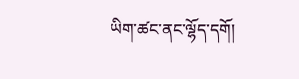ཡིག་ཚང་ནང་ལྷོད་དགོ།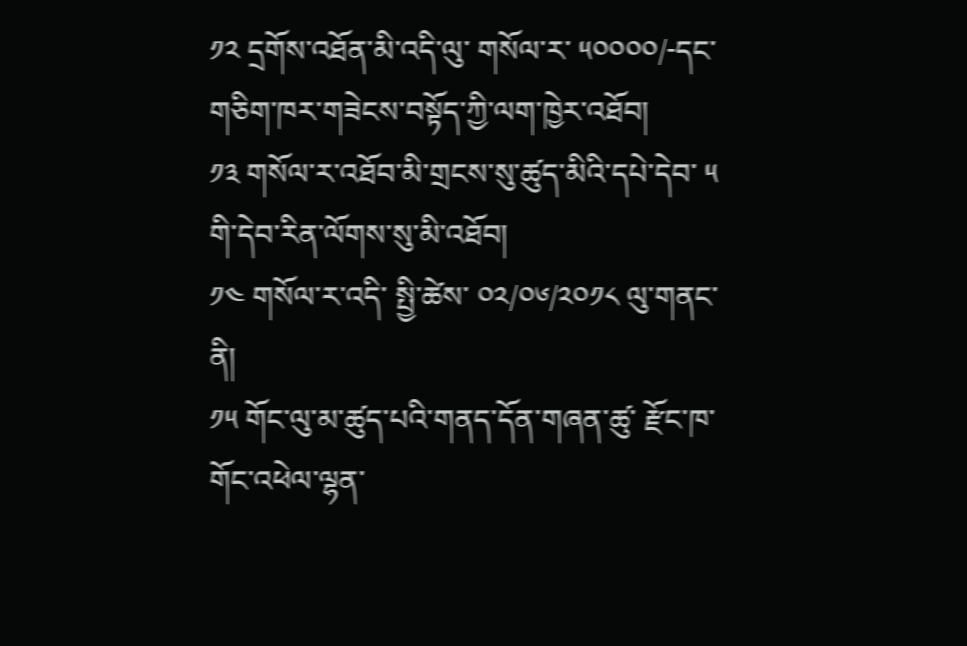༡༢ དྲགོས་འཐོན་མི་འདི་ལུ་ གསོལ་ར་ ༥༠༠༠༠/-དང་གཅིག་ཁར་གཟེངས་བསྟོད་ཀྱི་ལག་ཁྱེར་འཐོབ།
༡༣ གསོལ་ར་འཐོབ་མི་གྲངས་སུ་ཚུད་མིའི་དཔེ་དེབ་ ༥ གི་དེབ་རིན་ལོགས་སུ་མི་འཐོབ།
༡༤ གསོལ་ར་འདི་ སྤྱི་ཚེས་ ༠༢/༠༦/༢༠༡༨ ལུ་གནང་ནི།
༡༥ གོང་ལུ་མ་ཚུད་པའི་གནད་དོན་གཞན་ཚུ་ རྫོང་ཁ་གོང་འཕེལ་ལྷན་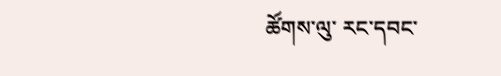ཚོགས་ལུ་ རང་དབང་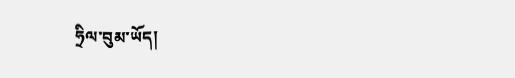ཧྲིལ་བུམ་ཡོད།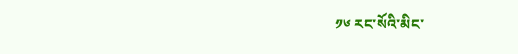༡༦ རང་སོའི་མིང་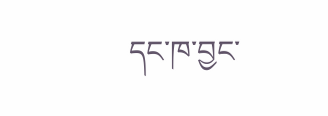དང་ཁ་བྱང་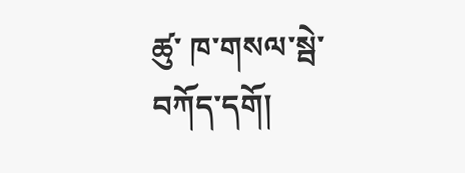ཚུ་ ཁ་གསལ་སྦེ་བཀོད་དགོ།